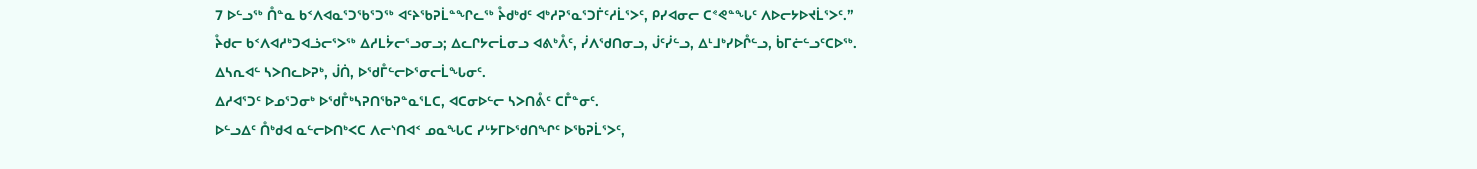7 ᐅᓪᓗᖅ ᑍᓐᓇ ᑲᑉᐱᐊᓇᕐᑐᖃᕐᑐᖅ ᐊᑦᔨᖃᕈᒫᓐᖏᓚᖅ ᔧᑯᒃᑯᑦ ᐊᒃᓱᕈᕐᓇᕐᑐᒦᑦᓱᒫᕐᐳᑦ, ᑭᓯᐊᓂᓕ ᑕᕝᕙᓐᖓᑦ ᐱᐅᓕᔭᐅᔪᒫᕐᐳᑦ.”
ᔧᑯᓕ ᑲᑉᐱᐊᓱᒃᑐᐊᓘᓕᕐᐳᖅ ᐃᓱᒪᔮᓕᕐᓗᓂᓗ; ᐃᓚᒋᔭᓕᒫᓂᓗ ᐊᕕᒃᐰᑦ, ᓰᐱᖁᑎᓂᓗ, ᒎᑦᓰᓪᓗ, ᐃᒻᒧᒃᓯᐅᒊᓪᓗ, ᑳᒥᓖᓪᓗᑦᑕᐅᖅ.
ᐃᓴᕆᐊᓪ ᓴᐳᑎᓚᐅᕈᒃ, ᒎᑏ, ᐅᖁᒤᓪᓕᐅᕐᓂᓕᒫᖓᓂᑦ.
ᐃᓱᐊᕐᑐᑦ ᐅᓄᕐᑐᓂᒃ ᐅᖁᒤᒃᓴᕈᑎᖃᕈᓐᓇᕐᒪᑕ, ᐊᑕᓂᐅᓪᓕ ᓴᐳᑎᕔᑦ ᑕᒤᓐᓂᑦ.
ᐅᓪᓗᐃᑦ ᑍᒃᑯᐊ ᓇᓪᓕᐅᑎᒃᐸᑕ ᐱᓕᔅᑎᐊᑉ ᓄᓇᖓᑕ ᓯᒡᔭᒥᐅᖁᑎᖏᑦ ᐅᖃᕈᒫᕐᐳᑦ,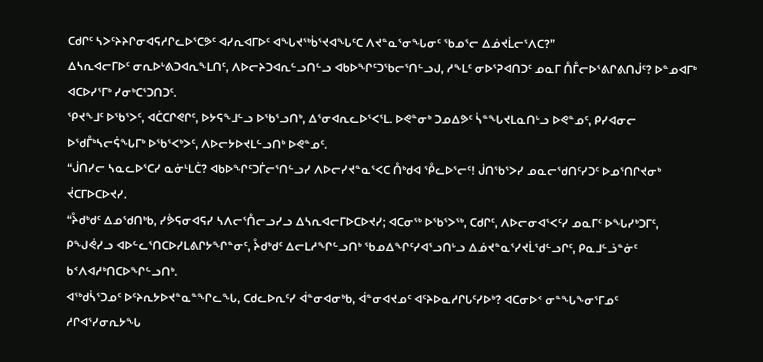ᑕᑯᒋᑦ ᓴᐳᑦᔨᔨᒋᓂᐊᕋᓱᒋᓚᐅᕐᑕᕗᑦ ᐊᓯᕆᐊᒥᐅᑦ ᐊᖓᔪᖅᑳᕐᔪᐊᖓᑦᑕ ᐱᔪᓐᓇᕐᓂᖓᓂᑦ ᖃᓄᕐᓕ ᐃᓅᔪᒫᓕᕐᐱᑕ?”
ᐃᓴᕆᐊᓕᒥᐅᑦ ᓂᕆᐅᒡᕕᑐᐊᕆᖕᒪᑎᑦ, ᐱᐅᓕᔨᑐᐊᕆᓪᓗᑎᓪᓗ ᐊᑲᐅᖏᑦᑐᖃᓕᕐᑎᓪᓗᒍ, ᓱᖕᒪᑦ ᓂᐅᕐᕈᐊᑎᑐᑦ ᓄᓇᒥ ᑍᒤᓕᐅᕐᕕᒋᕕᑎᒎᑦ? ᐅᓐᓄᐊᒥᒃ ᐊᑕᐅᓯᕐᒥᒃ ᓯᓂᒃᑕᕐᑐᑎᑐᑦ.
ᕿᔪᖕᒧᑦ ᐅᖃᕐᐳᑦ, ᐊᑖᑕᒋᕙᒋᑦ, ᐅᔭᕋᖕᒧᓪᓗ ᐅᖃᕐᓗᑎᒃ, ᐃᕐᓂᐊᕆᓚᐅᕐᐸᕐᒪ. ᐅᕙᓐᓂᒃ ᑐᓄᐃᕗᑦ ᓵᓐᖓᔪᒪᓇᑎᒡᓗ ᐅᕙᓐᓄᑦ, ᑭᓯᐊᓂᓕ ᐅᖁᒤᒃᓴᓕᕌᖓᒥᒃ ᐅᖃᕐᐸᒃᐳᑦ, ᐱᐅᓕᔭᐅᔪᒪᓪᓗᑎᒃ ᐅᕙᓐᓄᑦ.
“ᒎᑎᓯᓕ ᓴᓇᓚᐅᕐᑕᓯ ᓇᓃᒻᒪᑖ? ᐊᑲᐅᖏᑦᑐᒦᓕᕐᑎᓪᓗᓯ ᐱᐅᓕᓯᔪᓐᓇᕐᐸᑕ ᑍᒃᑯᐊ ᕾᓚᐅᕐᓕᑦ! ᒎᑎᖃᕐᐳᓯ ᓄᓇᓕᖁᑎᑦᓯᑐᑦ ᐅᓄᕐᑎᒋᔪᓂᒃ ᔫᑕᒥᐅᑕᐅᔪᓯ.
“ᔧᑯᒃᑯᑦ ᐃᓄᖁᑎᒃᑲ, ᓯᕘᕋᓂᐊᕋᓯ ᓴᐱᓕᕐᑍᓕᓗᓯᓗ ᐃᓴᕆᐊᓕᒥᐅᑕᐅᔪᓯ; ᐊᑕᓂᖅ ᐅᖃᕐᐳᖅ, ᑕᑯᒋᑦ, ᐱᐅᓕᓂᐊᕐᐸᑦᓯ ᓄᓇᒥᑦ ᐅᖓᓯᒃᑐᒥᑦ, ᑭᖑᕚᓯᓗ ᐊᐅᓪᓚᕐᑎᑕᐅᓯᒪᕕᒋᔭᖏᓐᓂᑦ, ᔧᑯᒃᑯᑦ ᐃᓕᒪᓱᖏᓪᓗᑎᒃ ᖃᓄᐃᖏᑦᓯᐊᕐᓗᑎᒡᓗ ᐃᓅᔪᓐᓇᕐᓯᔪᒫᖁᓪᓗᒋᑦ, ᑭᓇᒧᓪᓘᓐᓃᑦ ᑲᑉᐱᐊᓱᒃᑎᑕᐅᖏᓪᓗᑎᒃ.
ᐊᖅᑯᓵᕐᑐᓄᑦ ᐅᑦᔨᕆᔭᐅᔪᓐᓇᓐᖏᓚᖓ, ᑕᑯᓚᐅᕆᑦᓯ ᐋᓐᓂᐊᓂᒃᑲ, ᐋᓐᓂᐊᔪᓄᑦ ᐊᑦᔨᐅᓇᓱᒋᒐᑦᓯᐅᒃ? ᐊᑕᓂᐅᑉ ᓂᓐᖓᖕᓂᕐᒥᓄᑦ ᓱᒋᐊᕐᓯᓂᕆᔭᖓ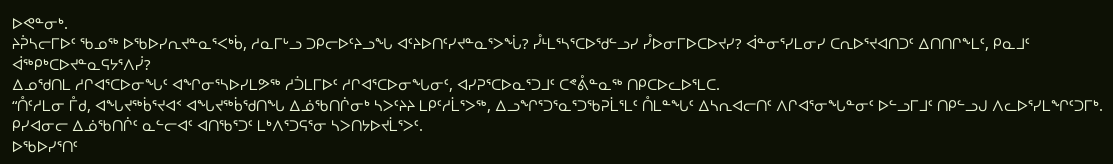ᐅᕙᓐᓂᒃ.
ᔨᕉᓴᓕᒥᐅᑦ ᖃᓄᖅ ᐅᖃᐅᓯᕆᔪᓐᓇᕐᐸᒃᑳ, ᓱᓇᒥᒡᓗ ᑐᑭᓕᐅᑦᔨᓗᖓ ᐊᑦᔨᐅᑎᑦᓯᔪᓐᓇᕐᐳᖔ? ᓮᒻᒪᕐᓴᕐᑕᐅᖁᓪᓗᓯ ᓮᐅᓂᒥᐅᑕᐅᔪᓯ? ᐋᓐᓂᕐᓯᒪᓂᓯ ᑕᕆᐅᕐᔪᐊᑎᑐᑦ ᐃᑎᑎᒋᖕᒪᑦ, ᑭᓇᒧᑦ ᐋᖅᑭᒃᑕᐅᔪᓐᓇᕋᔭᕐᐱᓰ?
ᐃᓄᖁᑎᒪ ᓱᒋᐊᕐᑕᐅᓂᖓᑦ ᐊᖏᓂᕐᓴᐅᓯᒪᕗᖅ ᓱᑑᒪᒥᐅᑦ ᓱᒋᐊᕐᑕᐅᓂᖓᓂᑦ, ᐊᓯᕈᕐᑕᐅᓇᕐᑐᒧᑦ ᑕᕝᕔᓐᓇᖅ ᑎᑭᑕᐅᓚᐅᕐᒪᑕ.
“ᑍᑦᓱᒪᓂ ᒤᑯ, ᐊᖓᔪᖅᑳᕐᔪᐊᑉ ᐊᖓᔪᖅᑳᖁᑎᖓ ᐃᓅᖃᑎᒌᓂᒃ ᓴᐳᑦᔨᔨ ᒪᑭᑦᓱᒫᕐᐳᖅ, ᐃᓗᖏᕐᑐᕐᓇᕐᑐᖃᕈᒫᕐᒪᑦ ᑍᒪᓐᖓᑦ ᐃᓴᕆᐊᓕᑎᑦ ᐱᒋᐊᕐᓂᖓᓐᓂᑦ ᐅᓪᓗᒥᒧᑦ ᑎᑭᓪᓗᒍ ᐱᓚᐅᕐᓯᒪᖏᑦᑐᒥᒃ. ᑭᓯᐊᓂᓕ ᐃᓅᖃᑎᒌᑦ ᓇᓪᓕᐊᑦ ᐊᑎᖃᕐᑐᑦ ᒪᒃᐱᕐᑐᕋᕐᓂ ᓴᐳᑎᔭᐅᔪᒫᕐᐳᑦ.
ᐅᖃᐅᓯᕐᑎᑦ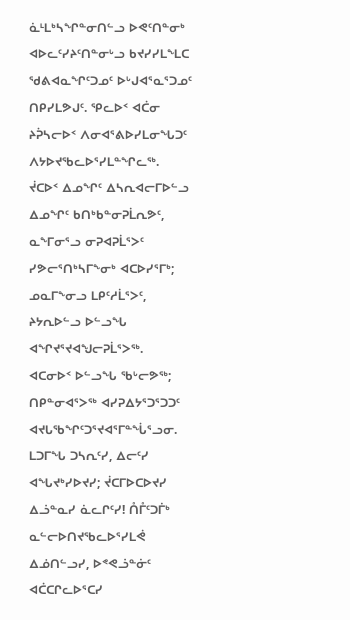ᓈᒻᒪᒃᓴᖏᓐᓂᑎᓪᓗ ᐅᕙᑦᑎᓐᓂᒃ ᐊᐅᓚᑦᓯᔨᑦᑎᓐᓂᒡᓗ ᑲᔪᓯᓯᒪᖕᒪᑕ ᖁᕕᐊᓇᖏᑦᑐᓄᑦ ᐅᒡᒍᐊᕐᓇᕐᑐᓄᑦ ᑎᑭᓯᒪᕗᒍᑦ. ᕿᓚᐅᑉ ᐊᑖᓂ ᔨᕉᓴᓕᐅᑉ ᐱᓂᐊᕐᕕᐅᓯᒪᓂᖓᑐᑦ ᐱᔭᐅᔪᖃᓚᐅᕐᓯᒪᓐᖏᓚᖅ.
ᔫᑕᐅᑉ ᐃᓄᖏᑦ ᐃᓴᕆᐊᓕᒥᐅᓪᓗ ᐃᓄᖏᑦ ᑲᑎᒃᑲᓐᓂᕈᒫᕆᕗᑦ, ᓇᖕᒥᓂᕐᓗ ᓂᕈᐊᕈᒫᕐᐳᑦ ᓯᕗᓕᕐᑎᒃᓴᒥᖕᓂᒃ ᐊᑕᐅᓯᕐᒥᒃ; ᓄᓇᒥᖕᓂᓗ ᒪᑭᑦᓱᒫᕐᐳᑦ, ᔨᔭᕆᐅᓪᓗ ᐅᓪᓗᖓ ᐊᖏᔪᕐᔪᐊᖑᓕᕈᒫᕐᐳᖅ.
ᐊᑕᓂᐅᑉ ᐅᓪᓗᖓ ᖃᒡᓕᕗᖅ; ᑎᑭᓐᓂᐊᕐᐳᖅ ᐊᓯᕈᐃᔭᕐᑐᕐᑐᑐᑦ ᐊᔪᒐᖃᖏᑦᑐᕐᔪᐊᕐᒥᓐᖔᕐᓗᓂ.
ᒪᑐᒥᖓ ᑐᓴᕆᑦᓯ, ᐃᓕᑦᓯ ᐊᖓᔪᒃᓯᐅᔪᓯ; ᔫᑕᒥᐅᑕᐅᔪᓯ ᐃᓘᓐᓇᓯ ᓈᓚᒋᑦᓯ! ᑍᒤᑦᑐᒦᒃ ᓇᓪᓕᐅᑎᔪᖃᓚᐅᕐᓯᒪᕚ ᐃᓅᑎᓪᓗᓯ, ᐅᕝᕙᓘᓐᓃᑦ ᐊᑖᑕᒋᓚᐅᕐᑕᓯ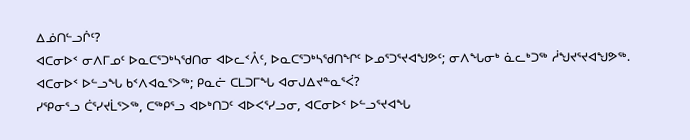ᐃᓅᑎᓪᓗᒌᑦ?
ᐊᑕᓂᐅᑉ ᓂᐱᒥᓄᑦ ᐅᓇᑕᕐᑐᒃᓴᖁᑎᓂ ᐊᐅᓚᑉᐰᑦ, ᐅᓇᑕᕐᑐᒃᓴᖁᑎᖏᑦ ᐅᓄᕐᑐᕐᔪᐊᖑᕗᑦ; ᓂᐱᖓᓂᒃ ᓈᓚᒃᑐᖅ ᓲᖑᔪᕐᔪᐊᖑᕗᖅ. ᐊᑕᓂᐅᑉ ᐅᓪᓗᖓ ᑲᑉᐱᐊᓇᕐᐳᖅ; ᑭᓇᓖ ᑕᒪᑐᒥᖓ ᐊᓂᒍᐃᔪᓐᓇᕐᐹ?
ᓯᕿᓂᕐᓗ ᑖᕐᓯᔪᒫᕐᐳᖅ, ᑕᖅᑭᕐᓗ ᐊᐅᒃᑎᑐᑦ ᐊᐅᐸᕐᓯᓗᓂ, ᐊᑕᓂᐅᑉ ᐅᓪᓗᕐᔪᐊᖓ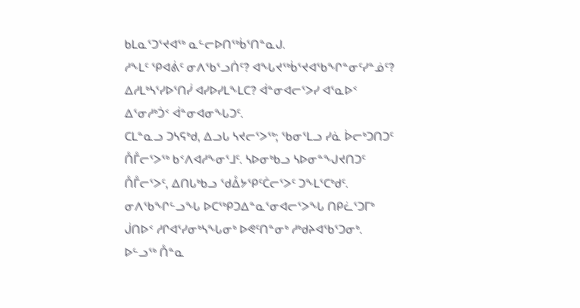ᑲᒪᓇᕐᑐᕐᔪᐊᖅ ᓇᓪᓕᐅᑎᖅᑳᕐᑎᓐᓇᒍ.
ᓱᖕᒪᑦ ᕿᐊᕖᑦ ᓂᐱᖃᕐᓗᑏᑦ? ᐊᖓᔪᖅᑳᕐᔪᐊᖃᖏᓐᓂᑦᓯᓐᓅᑦ? ᐃᓱᒪᒃᓴᕐᓯᐅᕐᑎᓰ ᐊᓯᐅᓯᒪᖕᒪᑕ? ᐋᓐᓂᐊᓕᕐᐳᓯ ᐊᕐᓇᐅᑉ ᐃᕐᓂᓱᒃᑑᑉ ᐋᓐᓂᐊᓂᖓᑐᑦ.
ᑕᒪᓐᓇᓗ ᑐᓴᕋᒃᑯ, ᐃᓗᒐ ᓴᔪᓕᕐᐳᖅ; ᖃᓂᕐᒪᓗ ᓯᓈ ᐆᓕᒃᑐᑎᑐᑦ ᑍᒤᓕᕐᐳᖅ ᑲᑉᐱᐊᓱᖕᓂᕐᒧᑦ. ᓴᐅᓂᒃᑲᓗ ᓴᐅᓂᓐᖑᔪᑎᑐᑦ ᑍᒤᓕᕐᐳᑦ, ᐃᑎᒐᒃᑲᓗ ᖁᐂᔭᕿᑦᑖᓕᕐᐳᑦ ᑐᖕᒪᕐᑕᒃᑯᑦ. ᓂᐱᖃᖏᓪᓗᖓ ᐅᑕᖅᑭᑐᐃᓐᓇᕐᓂᐊᓕᕐᐳᖓ ᑎᑭᓛᕐᑐᒥᒃ ᒎᑎᐅᑉ ᓱᒋᐊᕐᓯᓂᒃᓴᖓᓂᒃ ᐅᕙᑦᑎᓐᓂᒃ ᓱᒃᑯᔨᐊᖃᕐᑐᓂᒃ.
ᐅᓪᓗᖅ ᑍᓐᓇ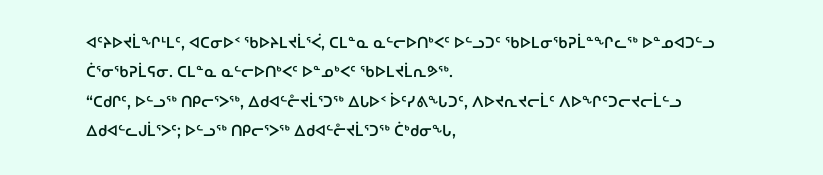ᐊᑦᔨᐅᔪᒫᖏᒻᒪᑦ, ᐊᑕᓂᐅᑉ ᖃᐅᔨᒪᔪᒫᕐᐹ, ᑕᒪᓐᓇ ᓇᓪᓕᐅᑎᒃᐸᑦ ᐅᓪᓗᑐᑦ ᖃᐅᒪᓂᖃᕈᒫᓐᖏᓚᖅ ᐅᓐᓄᐊᑐᓪᓗ ᑖᕐᓂᖃᕈᒫᕋᓂ. ᑕᒪᓐᓇ ᓇᓪᓕᐅᑎᒃᐸᑦ ᐅᓐᓄᒃᐸᑦ ᖃᐅᒪᔪᒫᕆᕗᖅ.
“ᑕᑯᒋᑦ, ᐅᓪᓗᖅ ᑎᑭᓕᕐᐳᖅ, ᐃᑯᐊᓪᓔᔪᒫᕐᑐᖅ ᐃᒐᐅᑉ ᐆᑦᓯᕕᖓᑐᑦ, ᐱᐅᔪᕆᔪᓕᒫᑦ ᐱᐅᖏᑦᑐᓕᔪᓕᒫᓪᓗ ᐃᑯᐊᓪᓚᒍᒫᕐᐳᑦ; ᐅᓪᓗᖅ ᑎᑭᓕᕐᐳᖅ ᐃᑯᐊᓪᓔᔪᒫᕐᑐᖅ ᑖᒃᑯᓂᖓ,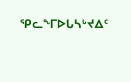ᕿᓚᖕᒥᐅᒐᓴᒡᔪᐃᑦ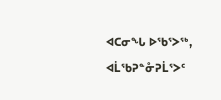ᐊᑕᓂᖓ ᐅᖃᕐᐳᖅ, ᐊᒫᖃᕈᓐᓁᕈᒫᕐᐳᑦ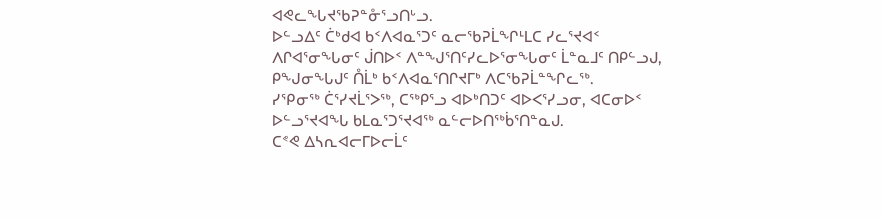ᐊᕙᓚᖓᔪᖃᕈᓐᓁᕐᓗᑎᒡᓗ.
ᐅᓪᓗᐃᑦ ᑖᒃᑯᐊ ᑲᑉᐱᐊᓇᕐᑐᑦ ᓇᓕᖃᕈᒫᖏᒻᒪᑕ ᓯᓚᕐᔪᐊᑉ ᐱᒋᐊᕐᓂᖓᓂᑦ ᒎᑎᐅᑉ ᐱᓐᖑᕐᑎᑦᓯᓚᐅᕐᓂᖓᓂᑦ ᒫᓐᓇᒧᑦ ᑎᑭᓪᓗᒍ, ᑭᖑᓂᖓᒍᑦ ᑍᒫᒃ ᑲᑉᐱᐊᓇᕐᑎᒋᔪᒥᒃ ᐱᑕᖃᕈᒫᓐᖏᓚᖅ.
ᓯᕿᓂᖅ ᑖᕐᓯᔪᒫᕐᐳᖅ, ᑕᖅᑭᕐᓗ ᐊᐅᒃᑎᑐᑦ ᐊᐅᐸᕐᓯᓗᓂ, ᐊᑕᓂᐅᑉ ᐅᓪᓗᕐᔪᐊᖓ ᑲᒪᓇᕐᑐᕐᔪᐊᖅ ᓇᓪᓕᐅᑎᖅᑳᕐᑎᓐᓇᒍ.
ᑕᕝᕙ ᐃᓴᕆᐊᓕᒥᐅᓕᒫᑦ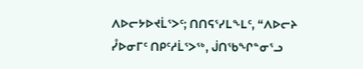ᐱᐅᓕᔭᐅᔪᒫᕐᐳᑦ; ᑎᑎᕋᕐᓯᒪᖕᒪᑦ, “ᐱᐅᓕᔨ ᓮᐅᓂᒥᑦ ᑎᑭᑦᓱᒫᕐᐳᖅ, ᒎᑎᖃᖏᓐᓂᕐᓗ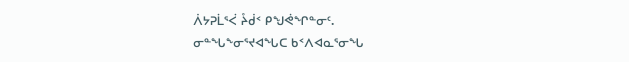ᐲᔭᕈᒫᕐᐹ ᔧᑰᑉ ᑭᖑᕚᖏᓐᓂᑦ.
ᓂᓐᖓᖕᓂᕐᔪᐊᖓᑕ ᑲᑉᐱᐊᓇᕐᓂᖓ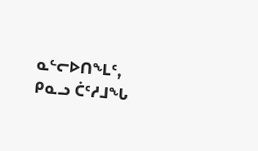ᓇᓪᓕᐅᑎᖕᒪᑦ, ᑭᓇᓗ ᑖᑦᓱᒧᖓ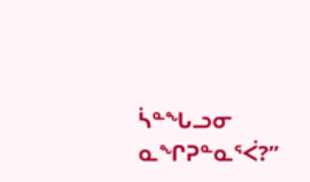ᓵᓐᖓᓗᓂ ᓇᖏᕈᓐᓇᕐᐹ?”